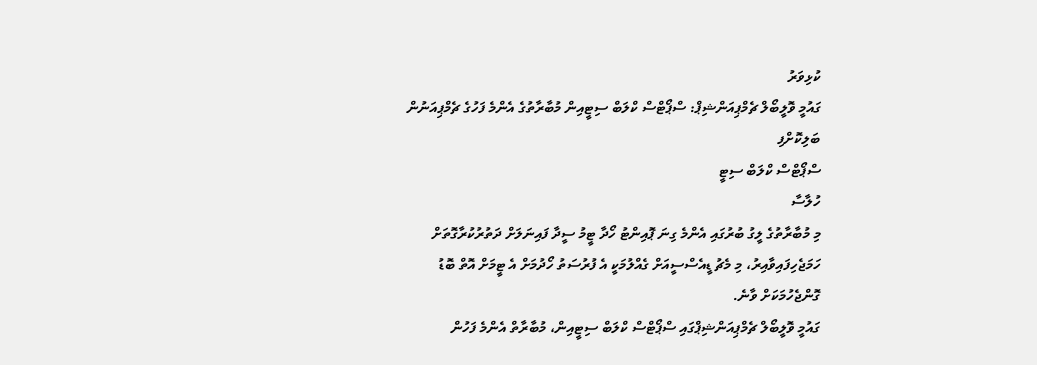ކުޅިވަރު
ގައުމީ ވޮލީބޯލް ޗެމްޕިއަންޝިޕް: ސްޕޯޓްސް ކްލަބް ސިޓީއިން މުބާރާތުގެ އެންމެ ފަހުގެ ޗެމްޕިއަނުން ބަލިކޮށްފި
ސްޕޯޓްސް ކްލަބް ސިޓީ
ހުލާސާ
މި މުބާރާތުގެ ލީގު ބުރުގައި އެންމެ ގިނަ ޕޮއިންޓު ހޯދާ ޓީމު ސީދާ ފައިނަލަށް ދަތުރުކުރާގޮތަށް ހަމަޖެހިފައިވާއިރު، މި މެޗު ޑީއެސްސީއަށް ގެއްލުމަކީ އެ ފުރުސަތު ހޯދުމަށް އެ ޓީމަށް އޮތް ބޮޑު ގޮންޖެހުމަކަށް ވާނެ.
ގައުމީ ވޮލީބޯލް ޗެމްޕިއަންޝިޕްގައި ސްޕޯޓްސް ކްލަބް ސިޓީއިން، މުބާރާތް އެންމެ ފަހުން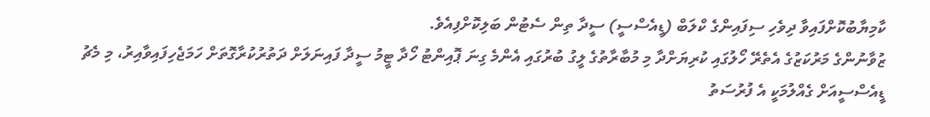ކާމިޔާބުކޮށްފައިވާ ދިވެހި ސިފައިންގެ ކްލަބް (ޑީއެސްސީ) ސީދާ ތިން ސެޓުން ބަލިކޮށްފިއެވެ.
ޒުވާނުންގެ މަރުކަޒުގެ އެތެރޭ ހޯލުގައި ކުރިޔަށްދާ މި މުބާރާތުގެ ލީގު ބުރުގައި އެންމެ ގިނަ ޕޮއިންޓު ހޯދާ ޓީމު ސީދާ ފައިނަލަށް ދަތުރުކުރާގޮތަށް ހަމަޖެހިފައިވާއިރު، މި މެޗު ޑީއެސްސީއަށް ގެއްލުމަކީ އެ ފުރުސަތު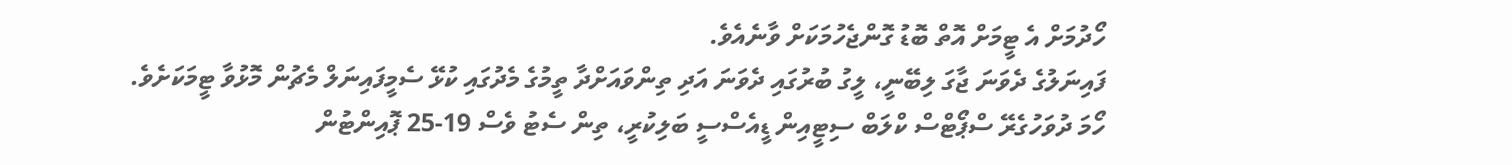ހޯދުމަށް އެ ޓީމަށް އޮތް ބޮޑު ގޮންޖެހުމަކަށް ވާނެއެވެ.
ފައިނަލުގެ ދެވަނަ ޖާގަ ލިބޭނީ، ލީގު ބުރުގައި ދެވަނަ އަދި ތިންވައަށްދާ ތީމުގެ މެދުގައި ކުޅޭ ސެމީފައިނަލް މެޗުން މޮޅުވާ ޓީމަކަށެވެ.
ހޯމަ ދުވަހުގެރޭ ސްޕޯޓްސް ކްލަބް ސިޓީއިން ޑީއެސްސީ ބަލިކުރީ، ތިން ސެޓު ވެސް 19-25 ޕޮއިންޓުން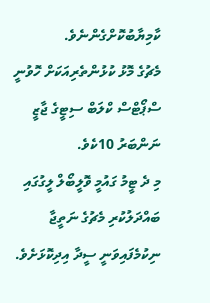ކާމިޔާބުކޮށްގެންނެވެ.
މެޗުގެ މޮޅު ކުޅުންތެރިއަކަށް ހޮވުނީ ސްޕޯޓްސް ކްލަބް ސިޓީގެ ޖާޒީ ނަންބަރު 10ކެވެ.
މި ދެ ޓީމު ގައުމީ ވޮލީބޯލް ލީގުގައި ބައްދަލުކުރި މެޗުގެ ނަތީޖާ ނިކުމެފައިވަނީ ސީދާ އިދިކޮޅަށެވެ.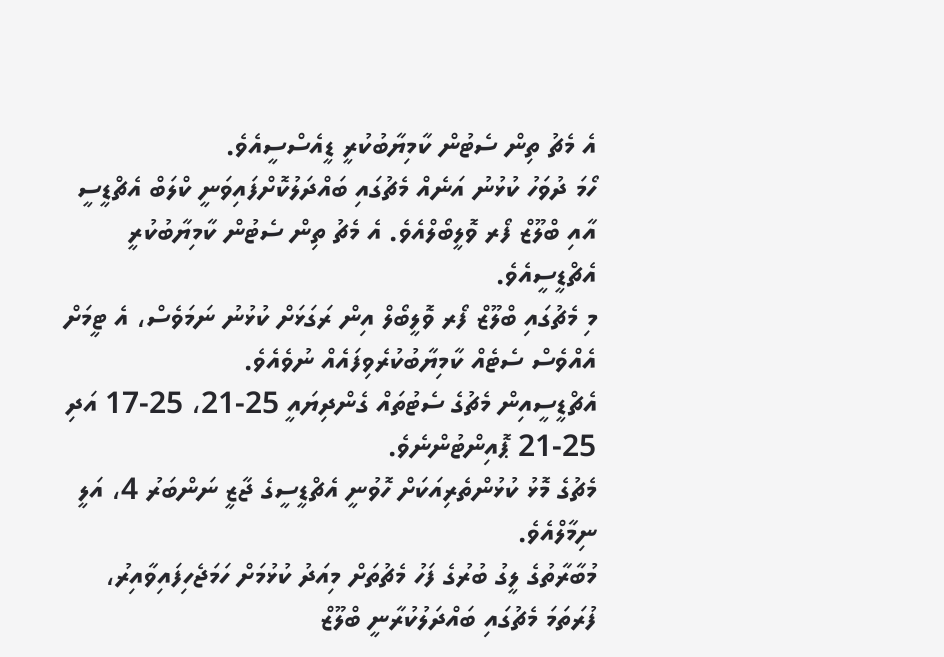އެ މެޗު ތިން ސެޓުން ކާމިޔާބުކުރީ ޑީއެސްސީއެވެ.
ހޯމަ ދުވަހު ކުޅުނު އަނެއް މެޗުގައި ބައްދަލުކޮށްފައިވަނީ ކްލަބް އެޗްޑީސީ އާއި ބްލޫޒް ފޯރ ވޮލީބޯލްއެވެ. އެ މެޗު ތިން ސެޓުން ކާމިޔާބުކުރީ އެޗްޑީސީއެވެ.
މި މެޗުގައި ބްލޫޒް ފޯރ ވޮލީބޯލް އިން ރަގަޅަށް ކުޅުނު ނަމަވެސް، އެ ޓީމަށް އެއްވެސް ސެޓެއް ކާމިޔާބުކުރެވިފައެއް ނުވެއެވެ.
އެޗްޑީސީއިން މެޗުގެ ސެޓުތައް ގެންދިޔައީ 25-21، 25-17 އަދި 25-21 ޕޮއިންޓުންނެވެ.
މެޗުގެ މޮޅު ކުޅުންތެރިއަކަށް ހޮވުނީ އެޗްޑީސީގެ ޖާޒީ ނަންބަރު 4، އަލީ ނިމާލްއެވެ.
މުބާރާތުގެ ލީގު ބުރުގެ ފަހު މެޗުތަށް މިއަދު ކުޅުމަށް ހަމަޖެހިފައިވާއިރު، ފުރަތަމަ މެޗުގައި ބައްދަލުކުރާނީ ބްލޫޒް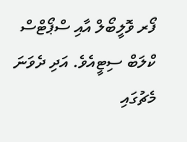ފޯރ ވޮލީބޯލް އާއި ސްޕޯޓްސް ކްލަބް ސިޓީއެވެ. އަދި ދެވަނަ މެޗުގައި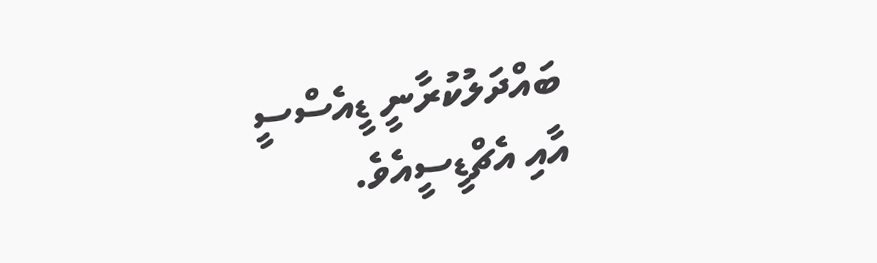ބައްދަލުކުރާނީ ޑީއެސްސީ އާއި އެޗްޑީސީއެވެ.